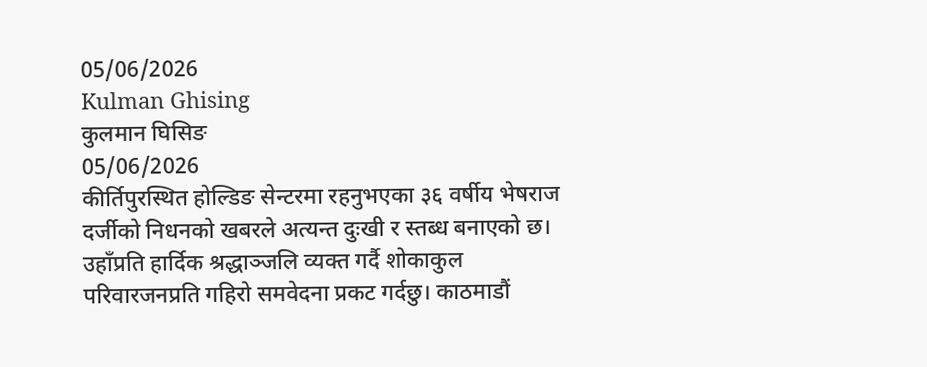05/06/2026
Kulman Ghising
कुलमान घिसिङ
05/06/2026
कीर्तिपुरस्थित होल्डिङ सेन्टरमा रहनुभएका ३६ वर्षीय भेषराज दर्जीको निधनको खबरले अत्यन्त दुःखी र स्तब्ध बनाएको छ। उहाँप्रति हार्दिक श्रद्धाञ्जलि व्यक्त गर्दै शोकाकुल परिवारजनप्रति गहिरो समवेदना प्रकट गर्दछु। काठमाडौं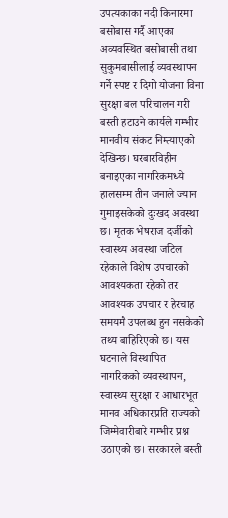उपत्यकाका नदी किनारमा बसोबास गर्दै आएका अव्यवस्थित बसोबासी तथा सुकुमबासीलाई व्यवस्थापन गर्ने स्पष्ट र दिगो योजना विना सुरक्षा बल परिचालन गरी बस्ती हटाउने कार्यले गम्भीर मानवीय संकट निम्त्याएको देखिन्छ। घरबारविहीन बनाइएका नागरिकमध्ये हालसम्म तीन जनाले ज्यान गुमाइसकेको दुःखद अवस्था छ। मृतक भेषराज दर्जीको स्वास्थ्य अवस्था जटिल रहेकाले विशेष उपचारको आवश्यकता रहेको तर आवश्यक उपचार र हेरचाह समयमै उपलब्ध हुन नसकेको तथ्य बाहिरिएको छ। यस घटनाले विस्थापित नागरिकको व्यवस्थापन, स्वास्थ्य सुरक्षा र आधारभूत मानव अधिकारप्रति राज्यको जिम्मेवारीबारे गम्भीर प्रश्न उठाएको छ। सरकारले बस्ती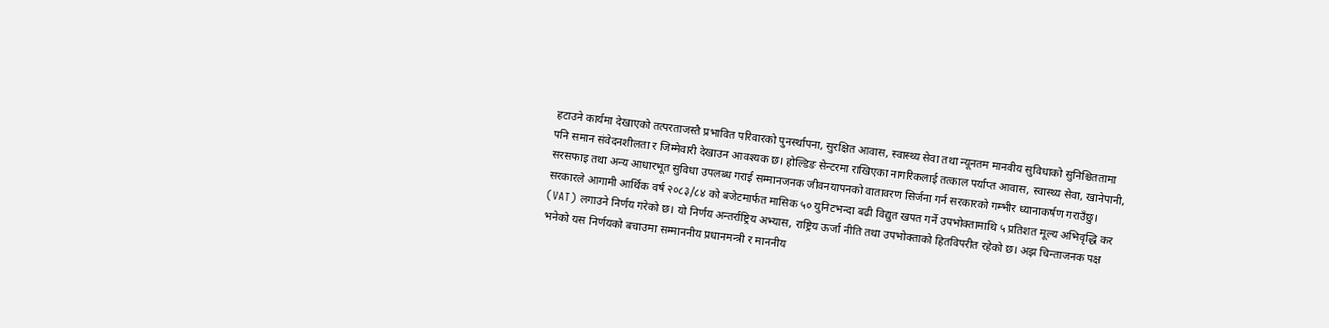हटाउने कार्यमा देखाएको तत्परताजस्तै प्रभावित परिवारको पुनर्स्थापना, सुरक्षित आवास, स्वास्थ्य सेवा तथा न्यूनतम मानवीय सुविधाको सुनिश्चिततामा पनि समान संवेदनशीलता र जिम्मेवारी देखाउन आवश्यक छ। होल्डिङ सेन्टरमा राखिएका नागरिकलाई तत्काल पर्याप्त आवास, स्वास्थ्य सेवा, खानेपानी, सरसफाइ तथा अन्य आधारभूत सुविधा उपलब्ध गराई सम्मानजनक जीवनयापनको वातावरण सिर्जना गर्न सरकारको गम्भीर ध्यानाकर्षण गराउँछु।
सरकारले आगामी आर्थिक वर्ष २०८३/८४ को बजेटमार्फत मासिक ५० युनिटभन्दा बढी विद्युत खपत गर्ने उपभोक्तामाथि ५ प्रतिशत मूल्य अभिवृद्धि कर (VAT) लगाउने निर्णय गरेको छ। यो निर्णय अन्तर्राष्ट्रिय अभ्यास, राष्ट्रिय ऊर्जा नीति तथा उपभोक्ताको हितविपरीत रहेको छ। अझ चिन्ताजनक पक्ष भनेको यस निर्णयको बचाउमा सम्माननीय प्रधानमन्त्री र माननीय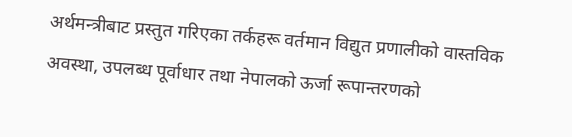अर्थमन्त्रीबाट प्रस्तुत गरिएका तर्कहरू वर्तमान विद्युत प्रणालीको वास्तविक अवस्था, उपलब्ध पूर्वाधार तथा नेपालको ऊर्जा रूपान्तरणको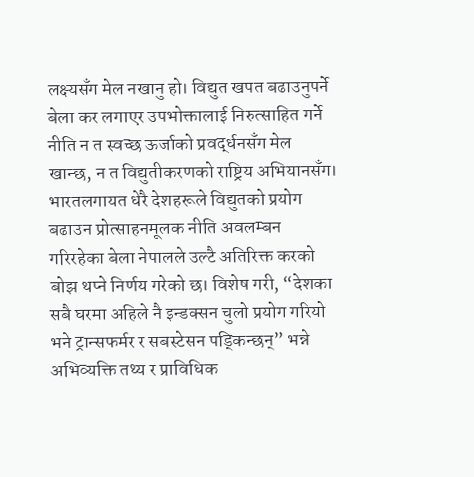लक्ष्यसँग मेल नखानु हो। विद्युत खपत बढाउनुपर्ने बेला कर लगाएर उपभोक्तालाई निरुत्साहित गर्ने नीति न त स्वच्छ ऊर्जाको प्रवर्द्धनसँग मेल खान्छ, न त विद्युतीकरणको राष्ट्रिय अभियानसँग। भारतलगायत धेरै देशहरूले विद्युतको प्रयोग बढाउन प्रोत्साहनमूलक नीति अवलम्बन गरिरहेका बेला नेपालले उल्टै अतिरिक्त करको बोझ थप्ने निर्णय गरेको छ। विशेष गरी, “देशका सबै घरमा अहिले नै इन्डक्सन चुलो प्रयोग गरियो भने ट्रान्सफर्मर र सबस्टेसन पड्किन्छन्” भन्ने अभिव्यक्ति तथ्य र प्राविधिक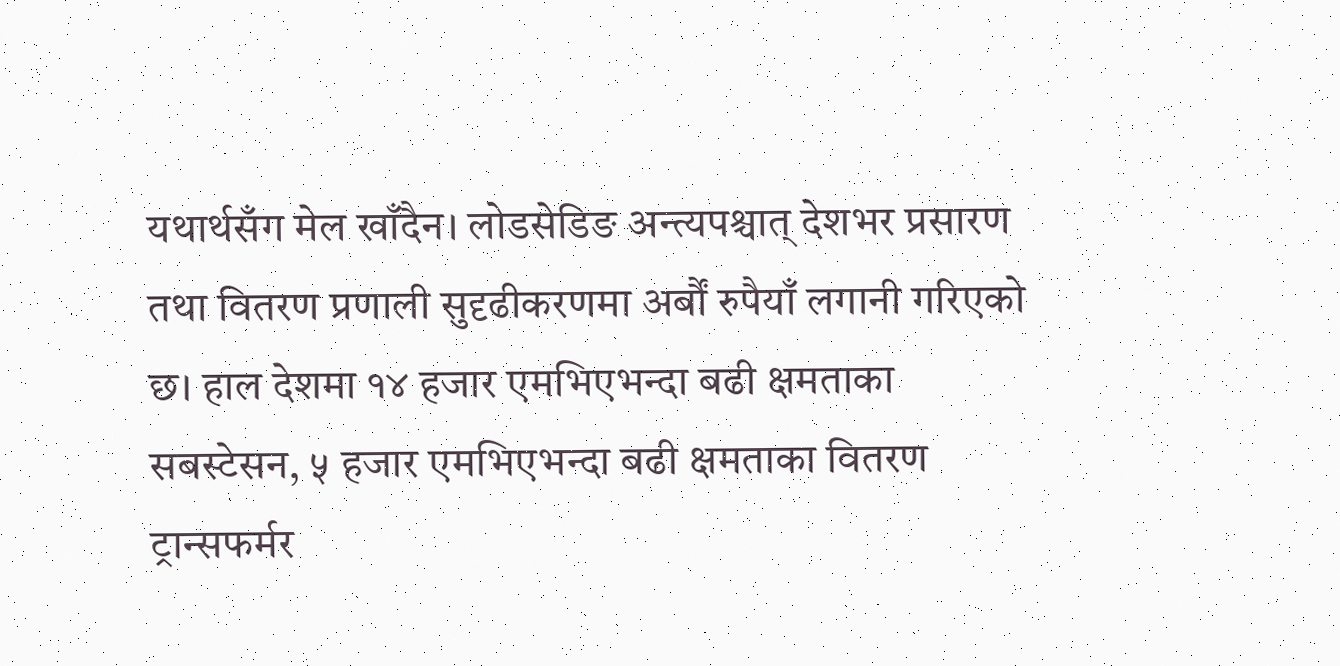यथार्थसँग मेल खाँदैन। लोडसेडिङ अन्त्यपश्चात् देशभर प्रसारण तथा वितरण प्रणाली सुदृढीकरणमा अर्बौं रुपैयाँ लगानी गरिएको छ। हाल देशमा १४ हजार एमभिएभन्दा बढी क्षमताका सबस्टेसन, ५ हजार एमभिएभन्दा बढी क्षमताका वितरण ट्रान्सफर्मर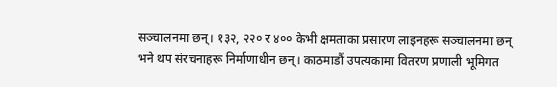सञ्चालनमा छन्। १३२, २२० र ४०० केभी क्षमताका प्रसारण लाइनहरू सञ्चालनमा छन् भने थप संरचनाहरू निर्माणाधीन छन्। काठमाडौं उपत्यकामा वितरण प्रणाली भूमिगत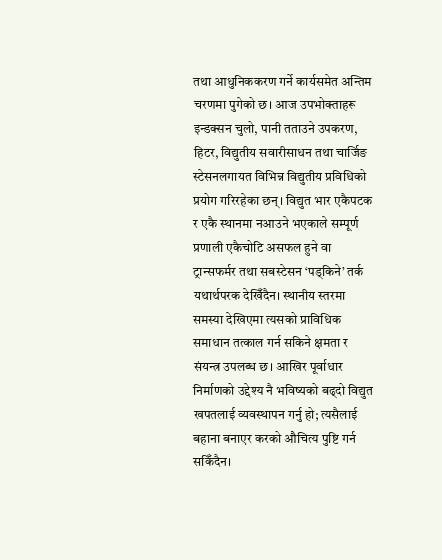तथा आधुनिककरण गर्ने कार्यसमेत अन्तिम चरणमा पुगेको छ। आज उपभोक्ताहरू इन्डक्सन चुलो, पानी तताउने उपकरण, हिटर, विद्युतीय सवारीसाधन तथा चार्जिङ स्टेसनलगायत विभिन्न विद्युतीय प्रविधिको प्रयोग गरिरहेका छन्। विद्युत भार एकैपटक र एकै स्थानमा नआउने भएकाले सम्पूर्ण प्रणाली एकैचोटि असफल हुने वा ट्रान्सफर्मर तथा सबस्टेसन ‘पड्किने’ तर्क यथार्थपरक देखिँदैन। स्थानीय स्तरमा समस्या देखिएमा त्यसको प्राविधिक समाधान तत्काल गर्न सकिने क्षमता र संयन्त्र उपलब्ध छ। आखिर पूर्वाधार निर्माणको उद्देश्य नै भविष्यको बढ्दो विद्युत खपतलाई व्यवस्थापन गर्नु हो; त्यसैलाई बहाना बनाएर करको औचित्य पुष्टि गर्न सकिँदैन।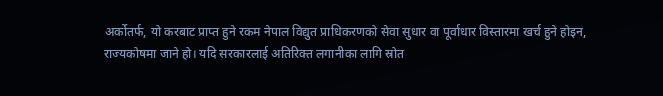अर्कोतर्फ, यो करबाट प्राप्त हुने रकम नेपाल विद्युत प्राधिकरणको सेवा सुधार वा पूर्वाधार विस्तारमा खर्च हुने होइन, राज्यकोषमा जाने हो। यदि सरकारलाई अतिरिक्त लगानीका लागि स्रोत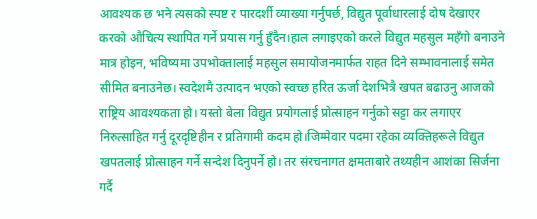आवश्यक छ भने त्यसको स्पष्ट र पारदर्शी व्याख्या गर्नुपर्छ, विद्युत पूर्वाधारलाई दोष देखाएर करको औचित्य स्थापित गर्ने प्रयास गर्नु हुँदैन।हाल लगाइएको करले विद्युत महसुल महँगो बनाउने मात्र होइन, भविष्यमा उपभोक्तालाई महसुल समायोजनमार्फत राहत दिने सम्भावनालाई समेत सीमित बनाउनेछ। स्वदेशमै उत्पादन भएको स्वच्छ हरित ऊर्जा देशभित्रै खपत बढाउनु आजको राष्ट्रिय आवश्यकता हो। यस्तो बेला विद्युत प्रयोगलाई प्रोत्साहन गर्नुको सट्टा कर लगाएर निरुत्साहित गर्नु दूरदृष्टिहीन र प्रतिगामी कदम हो।जिम्मेवार पदमा रहेका व्यक्तिहरूले विद्युत खपतलाई प्रोत्साहन गर्ने सन्देश दिनुपर्ने हो। तर संरचनागत क्षमताबारे तथ्यहीन आशंका सिर्जना गर्दै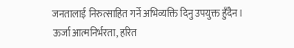जनतालाई निरुत्साहित गर्ने अभिव्यक्ति दिनु उपयुक्त हुँदैन। ऊर्जा आत्मनिर्भरता, हरित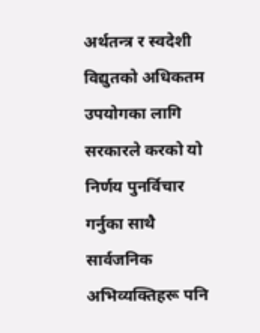अर्थतन्त्र र स्वदेशी विद्युतको अधिकतम उपयोगका लागि सरकारले करको यो निर्णय पुनर्विचार गर्नुका साथै सार्वजनिक अभिव्यक्तिहरू पनि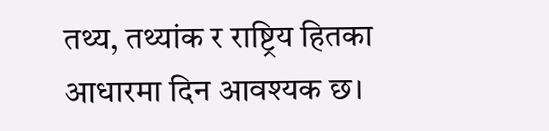तथ्य, तथ्यांक र राष्ट्रिय हितका आधारमा दिन आवश्यक छ।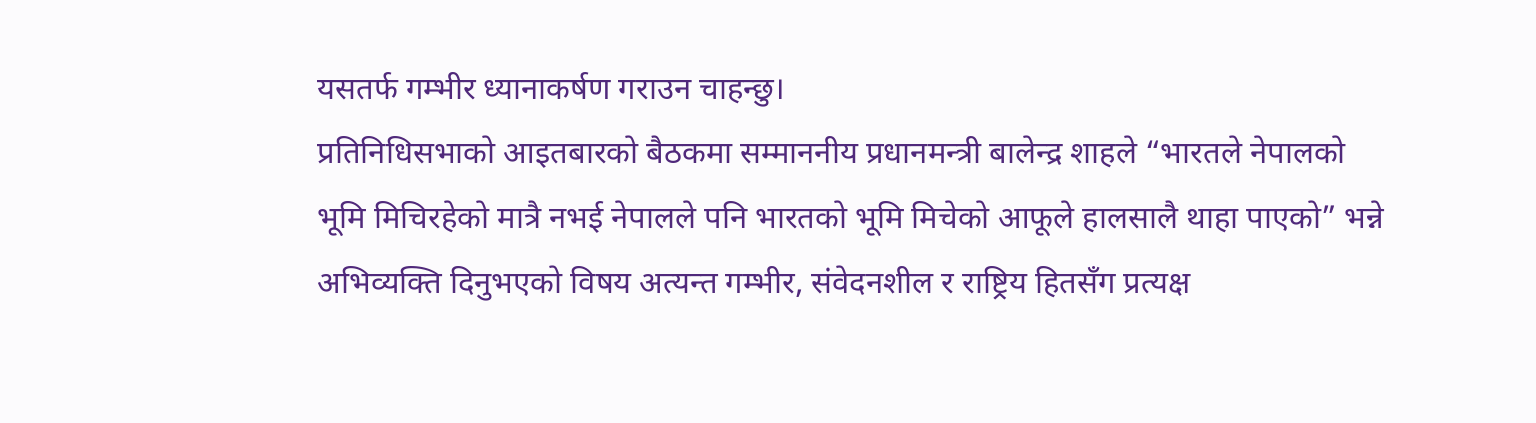यसतर्फ गम्भीर ध्यानाकर्षण गराउन चाहन्छु।
प्रतिनिधिसभाको आइतबारको बैठकमा सम्माननीय प्रधानमन्त्री बालेन्द्र शाहले “भारतले नेपालको भूमि मिचिरहेको मात्रै नभई नेपालले पनि भारतको भूमि मिचेको आफूले हालसालै थाहा पाएको” भन्ने अभिव्यक्ति दिनुभएको विषय अत्यन्त गम्भीर, संवेदनशील र राष्ट्रिय हितसँग प्रत्यक्ष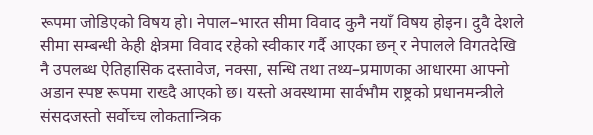रूपमा जोडिएको विषय हो। नेपाल–भारत सीमा विवाद कुनै नयाँ विषय होइन। दुवै देशले सीमा सम्बन्धी केही क्षेत्रमा विवाद रहेको स्वीकार गर्दै आएका छन् र नेपालले विगतदेखि नै उपलब्ध ऐतिहासिक दस्तावेज, नक्सा, सन्धि तथा तथ्य–प्रमाणका आधारमा आफ्नो अडान स्पष्ट रूपमा राख्दै आएको छ। यस्तो अवस्थामा सार्वभौम राष्ट्रको प्रधानमन्त्रीले संसदजस्तो सर्वोच्च लोकतान्त्रिक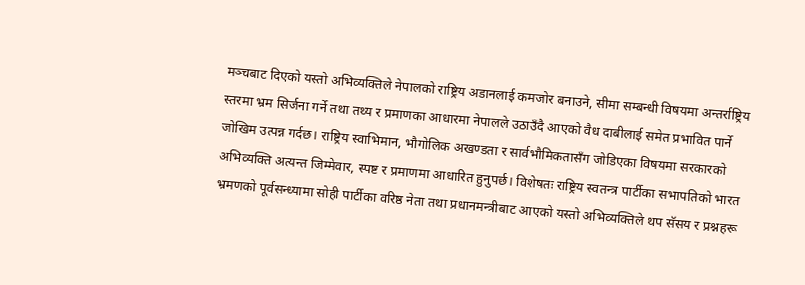मञ्चबाट दिएको यस्तो अभिव्यक्तिले नेपालको राष्ट्रिय अडानलाई कमजोर बनाउने, सीमा सम्बन्धी विषयमा अन्तर्राष्ट्रिय स्तरमा भ्रम सिर्जना गर्ने तथा तथ्य र प्रमाणका आधारमा नेपालले उठाउँदै आएको वैध दाबीलाई समेत प्रभावित पार्ने जोखिम उत्पन्न गर्दछ। राष्ट्रिय स्वाभिमान, भौगोलिक अखण्डता र सार्वभौमिकतासँग जोडिएका विषयमा सरकारको अभिव्यक्ति अत्यन्त जिम्मेवार, स्पष्ट र प्रमाणमा आधारित हुनुपर्छ। विशेषतः राष्ट्रिय स्वतन्त्र पार्टीका सभापतिको भारत भ्रमणको पूर्वसन्ध्यामा सोही पार्टीका वरिष्ठ नेता तथा प्रधानमन्त्रीबाट आएको यस्तो अभिव्यक्तिले थप सॅसय र प्रश्नहरू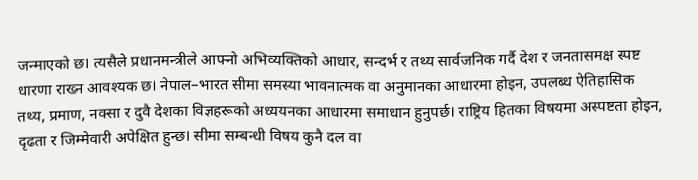जन्माएको छ। त्यसैले प्रधानमन्त्रीले आफ्नो अभिव्यक्तिको आधार, सन्दर्भ र तथ्य सार्वजनिक गर्दै देश र जनतासमक्ष स्पष्ट धारणा राख्न आवश्यक छ। नेपाल–भारत सीमा समस्या भावनात्मक वा अनुमानका आधारमा होइन, उपलब्ध ऐतिहासिक तथ्य, प्रमाण, नक्सा र दुवै देशका विज्ञहरूको अध्ययनका आधारमा समाधान हुनुपर्छ। राष्ट्रिय हितका विषयमा अस्पष्टता होइन, दृढता र जिम्मेवारी अपेक्षित हुन्छ। सीमा सम्बन्धी विषय कुनै दल वा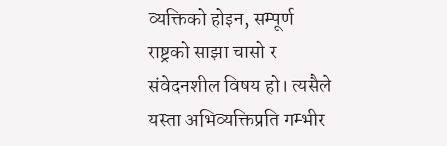व्यक्तिको होइन, सम्पूर्ण राष्ट्रको साझा चासो र संवेदनशील विषय हो। त्यसैले यस्ता अभिव्यक्तिप्रति गम्भीर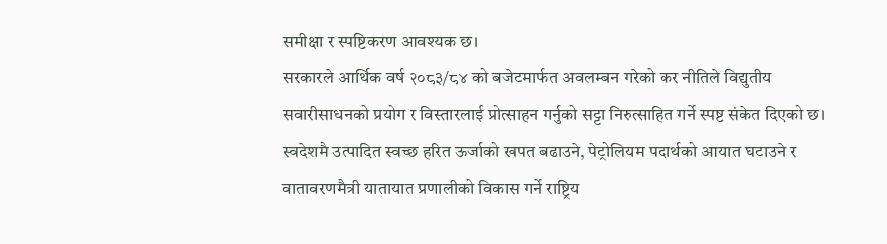समीक्षा र स्पष्टिकरण आवश्यक छ।
सरकारले आर्थिक वर्ष २०८३/८४ को बजेटमार्फत अवलम्बन गरेको कर नीतिले विद्युतीय सवारीसाधनको प्रयोग र विस्तारलाई प्रोत्साहन गर्नुको सट्टा निरुत्साहित गर्ने स्पष्ट संकेत दिएको छ। स्वदेशमै उत्पादित स्वच्छ हरित ऊर्जाको खपत बढाउने, पेट्रोलियम पदार्थको आयात घटाउने र वातावरणमैत्री यातायात प्रणालीको विकास गर्ने राष्ट्रिय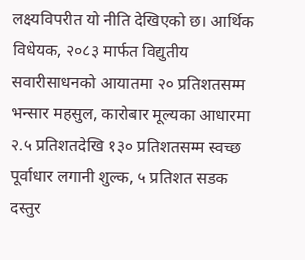लक्ष्यविपरीत यो नीति देखिएको छ। आर्थिक विधेयक, २०८३ मार्फत विद्युतीय सवारीसाधनको आयातमा २० प्रतिशतसम्म भन्सार महसुल, कारोबार मूल्यका आधारमा २.५ प्रतिशतदेखि १३० प्रतिशतसम्म स्वच्छ पूर्वाधार लगानी शुल्क, ५ प्रतिशत सडक दस्तुर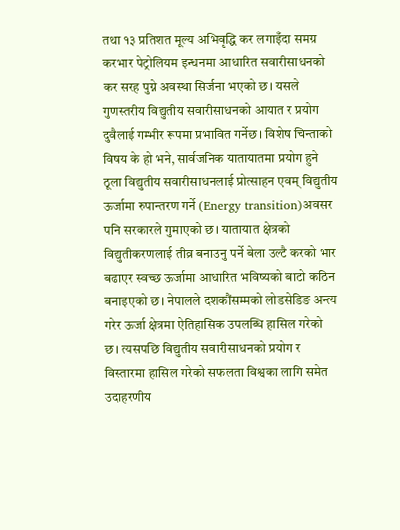तथा १३ प्रतिशत मूल्य अभिवृद्धि कर लगाइँदा समग्र करभार पेट्रोलियम इन्धनमा आधारित सवारीसाधनको कर सरह पुग्ने अवस्था सिर्जना भएको छ। यसले गुणस्तरीय विद्युतीय सवारीसाधनको आयात र प्रयोग दुवैलाई गम्भीर रूपमा प्रभावित गर्नेछ। विशेष चिन्ताको विषय के हो भने, सार्वजनिक यातायातमा प्रयोग हुने ठूला विद्युतीय सवारीसाधनलाई प्रोत्साहन एवम् विद्युतीय ऊर्जामा रुपान्तरण गर्ने (Energy transition)अवसर पनि सरकारले गुमाएको छ। यातायात क्षेत्रको विद्युतीकरणलाई तीव्र बनाउनु पर्ने बेला उल्टै करको भार बढाएर स्वच्छ ऊर्जामा आधारित भविष्यको बाटो कठिन बनाइएको छ। नेपालले दशकौंसम्मको लोडसेडिङ अन्त्य गरेर ऊर्जा क्षेत्रमा ऐतिहासिक उपलब्धि हासिल गरेको छ। त्यसपछि विद्युतीय सवारीसाधनको प्रयोग र विस्तारमा हासिल गरेको सफलता विश्वका लागि समेत उदाहरणीय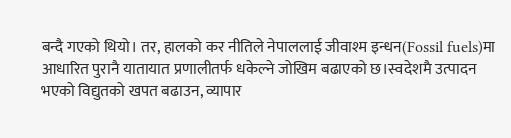बन्दै गएको थियो। तर, हालको कर नीतिले नेपाललाई जीवाश्म इन्धन(Fossil fuels)मा आधारित पुरानै यातायात प्रणालीतर्फ धकेल्ने जोखिम बढाएको छ।स्वदेशमै उत्पादन भएको विद्युतको खपत बढाउन, व्यापार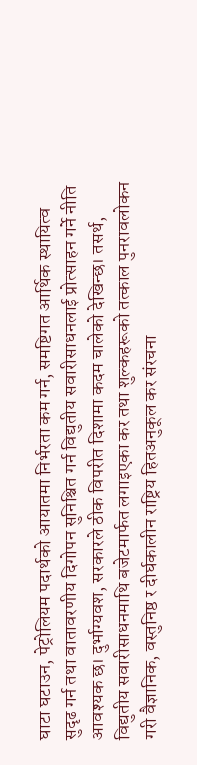घाटा घटाउन, पेट्रोलियम पदार्थको आयातमा निर्भरता कम गर्न, समष्टिगत आर्थिक स्थायित्व सुदृढ गर्न तथा वातावरणीय दिगोपन सुनिश्चित गर्न विद्युतीय सवारीसाधनलाई प्रोत्साहन गर्ने नीति आवश्यक छ। दुर्भाग्यवश, सरकारले ठीक विपरीत दिशामा कदम चालेको देखिन्छ। तसर्थ, विद्युतीय सवारीसाधनमाथि बजेटमार्फत लगाइएका कर तथा शुल्कहरूको तत्काल पुनरावलोकन गरी वैज्ञानिक, वस्तुनिष्ठ र दीर्घकालीन राष्ट्रिय हितअनुकूल कर संरचना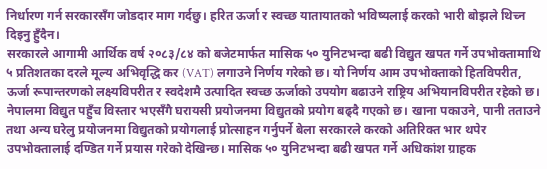निर्धारण गर्न सरकारसँग जोडदार माग गर्दछु। हरित ऊर्जा र स्वच्छ यातायातको भविष्यलाई करको भारी बोझले थिच्न दिइनु हुँदैन।
सरकारले आगामी आर्थिक वर्ष २०८३/८४ को बजेटमार्फत मासिक ५० युनिटभन्दा बढी विद्युत खपत गर्ने उपभोक्तामाथि ५ प्रतिशतका दरले मूल्य अभिवृद्धि कर (VAT) लगाउने निर्णय गरेको छ। यो निर्णय आम उपभोक्ताको हितविपरीत, ऊर्जा रूपान्तरणको लक्ष्यविपरीत र स्वदेशमै उत्पादित स्वच्छ ऊर्जाको उपयोग बढाउने राष्ट्रिय अभियानविपरीत रहेको छ। नेपालमा विद्युत पहुँच विस्तार भएसँगै घरायसी प्रयोजनमा विद्युतको प्रयोग बढ्दै गएको छ। खाना पकाउने, पानी तताउने तथा अन्य घरेलु प्रयोजनमा विद्युतको प्रयोगलाई प्रोत्साहन गर्नुपर्ने बेला सरकारले करको अतिरिक्त भार थपेर उपभोक्तालाई दण्डित गर्ने प्रयास गरेको देखिन्छ। मासिक ५० युनिटभन्दा बढी खपत गर्ने अधिकांश ग्राहक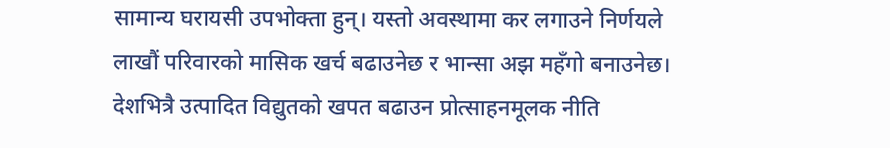सामान्य घरायसी उपभोक्ता हुन्। यस्तो अवस्थामा कर लगाउने निर्णयले लाखौं परिवारको मासिक खर्च बढाउनेछ र भान्सा अझ महँगो बनाउनेछ। देशभित्रै उत्पादित विद्युतको खपत बढाउन प्रोत्साहनमूलक नीति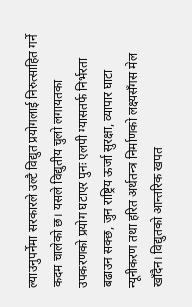ल्याउनुपर्नेमा सरकारले उल्टै विद्युत प्रयोगलाई निरुत्साहित गर्ने कदम चालेको छ। यसले विद्युतीय चुलो लगायतका उपकरणको प्रयोग घटाएर पुनः एलपी ग्यासतर्फ निर्भरता बढाउन सक्छ, जुन राष्ट्रिय ऊर्जा सुरक्षा, व्यापार घाटा न्यूनीकरण तथा हरित अर्थतन्त्र निर्माणको लक्ष्यसँगस मेल खाँदैन। विद्युतको आन्तरिक खपत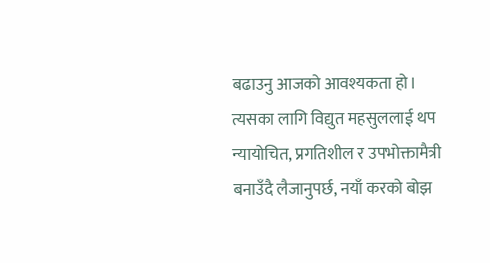बढाउनु आजको आवश्यकता हो। त्यसका लागि विद्युत महसुललाई थप न्यायोचित, प्रगतिशील र उपभोक्तामैत्री बनाउँदै लैजानुपर्छ, नयाँ करको बोझ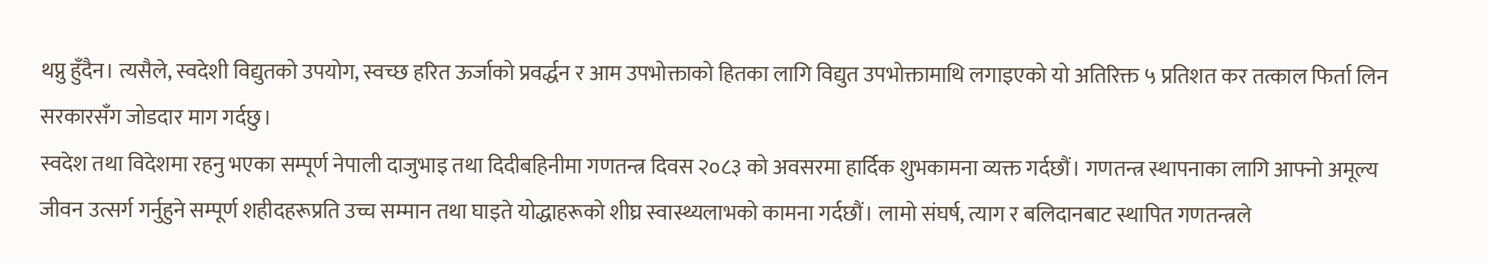थप्नु हुँदैन। त्यसैले, स्वदेशी विद्युतको उपयोग, स्वच्छ हरित ऊर्जाको प्रवर्द्धन र आम उपभोक्ताको हितका लागि विद्युत उपभोक्तामाथि लगाइएको यो अतिरिक्त ५ प्रतिशत कर तत्काल फिर्ता लिन सरकारसँग जोडदार माग गर्दछु।
स्वदेश तथा विदेशमा रहनु भएका सम्पूर्ण नेपाली दाजुभाइ तथा दिदीबहिनीमा गणतन्त्र दिवस २०८३ को अवसरमा हार्दिक शुभकामना व्यक्त गर्दछौं। गणतन्त्र स्थापनाका लागि आफ्नो अमूल्य जीवन उत्सर्ग गर्नुहुने सम्पूर्ण शहीदहरूप्रति उच्च सम्मान तथा घाइते योद्धाहरूको शीघ्र स्वास्थ्यलाभको कामना गर्दछौं। लामो संघर्ष, त्याग र बलिदानबाट स्थापित गणतन्त्रले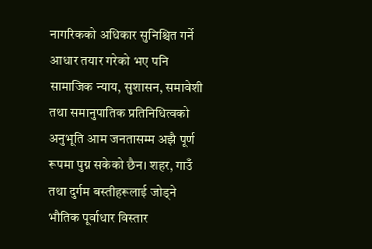नागरिकको अधिकार सुनिश्चित गर्ने आधार तयार गरेको भए पनि सामाजिक न्याय, सुशासन, समावेशी तथा समानुपातिक प्रतिनिधित्वको अनुभूति आम जनतासम्म अझै पूर्ण रूपमा पुग्न सकेको छैन। शहर, गाउँ तथा दुर्गम बस्तीहरूलाई जोड्ने भौतिक पूर्वाधार विस्तार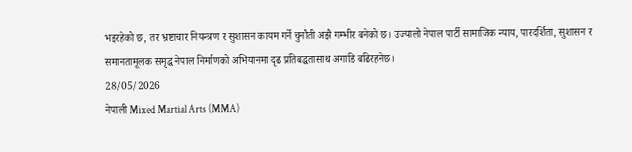भइरहेको छ, तर भ्रष्टाचार नियन्त्रण र सुशासन कायम गर्ने चुनौती अझै गम्भीर बनेको छ। उज्यालो नेपाल पार्टी सामाजिक न्याय, पारदर्शिता, सुशासन र समानतामूलक समृद्ध नेपाल निर्माणको अभियानमा दृढ प्रतिबद्धतासाथ अगाडि बढिरहनेछ।
28/05/2026
नेपाली Mixed Martial Arts (MMA)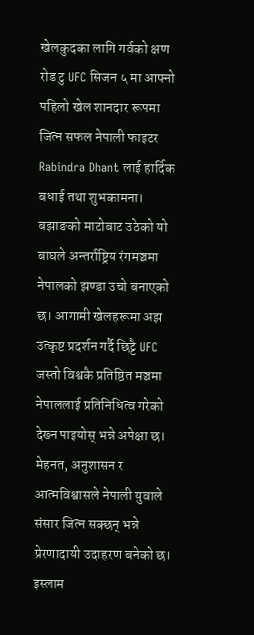खेलकुदका लागि गर्वको क्षण
रोड टु UFC सिजन ५ मा आफ्नो पहिलो खेल शानदार रूपमा जित्न सफल नेपाली फाइटर Rabindra Dhant लाई हार्दिक बधाई तथा शुभकामना।
बझाङको माटोबाट उठेको यो बाघले अन्तर्राष्ट्रिय रंगमञ्चमा नेपालको झण्डा उचो बनाएको छ। आगामी खेलहरूमा अझ उत्कृष्ट प्रदर्शन गर्दै छिट्टै UFC जस्तो विश्वकै प्रतिष्ठित मञ्चमा नेपाललाई प्रतिनिधित्व गरेको देख्न पाइयोस् भन्ने अपेक्षा छ।
मेहनत, अनुशासन र आत्मविश्वासले नेपाली युवाले संसार जित्न सक्छन् भन्ने प्रेरणादायी उदाहरण बनेको छ।
इस्लाम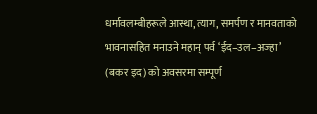धर्मावलम्बीहरूले आस्था, त्याग, समर्पण र मानवताको भावनासहित मनाउने महान् पर्व ‘ईद–उल–अज्हा’ (बकर इद) को अवसरमा सम्पूर्ण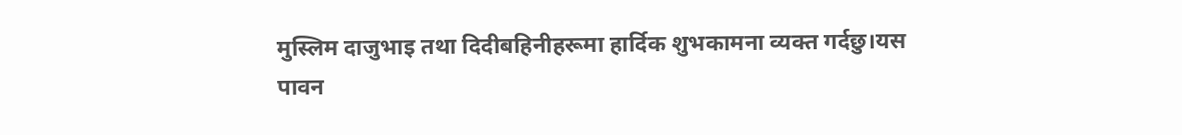मुस्लिम दाजुभाइ तथा दिदीबहिनीहरूमा हार्दिक शुभकामना व्यक्त गर्दछु।यस पावन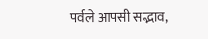पर्वले आपसी सद्भाव,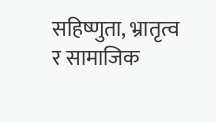सहिष्णुता, भ्रातृत्व र सामाजिक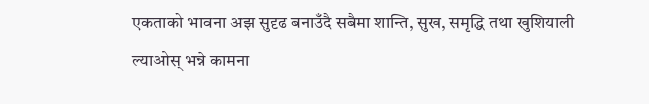एकताको भावना अझ सुदृढ बनाउँदै सबैमा शान्ति, सुख, समृद्धि तथा खुशियाली ल्याओस् भन्ने कामना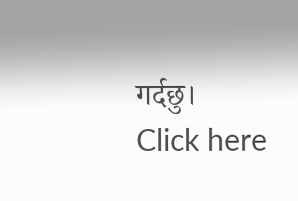गर्दछु।
Click here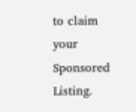to claim your Sponsored Listing.